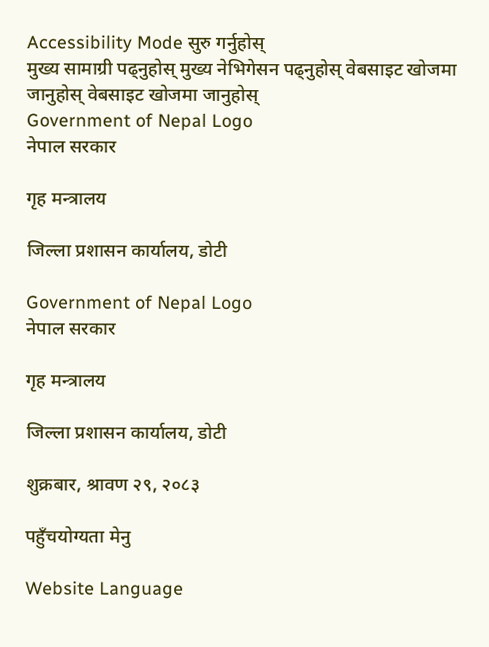Accessibility Mode सुरु गर्नुहोस्
मुख्य सामाग्री पढ्नुहोस् मुख्य नेभिगेसन पढ्नुहोस् वेबसाइट खोजमा जानुहोस् वेबसाइट खोजमा जानुहोस्
Government of Nepal Logo
नेपाल सरकार

गृह मन्त्रालय

जिल्ला प्रशासन कार्यालय, डोटी

Government of Nepal Logo
नेपाल सरकार

गृह मन्त्रालय

जिल्ला प्रशासन कार्यालय, डोटी

शुक्रबार, श्रावण २९, २०८३

पहुँचयोग्यता मेनु

Website Language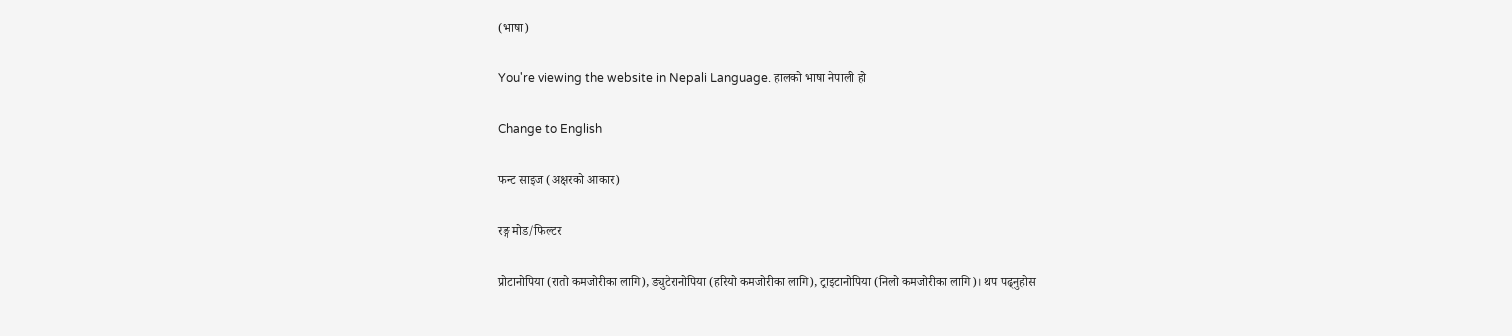(भाषा)

You're viewing the website in Nepali Language. हालको भाषा नेपाली हो

Change to English

फन्ट साइज (अक्षरको आकार)

रङ्ग मोड/फिल्टर

प्रोटानोपिया (रातो कमजोरीका लागि), ड्युटेरानोपिया (हरियो कमजोरीका लागि), ट्राइटानोपिया (निलो कमजोरीका लागि)। थप पढ्नुहोस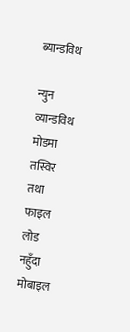ब्यान्डविथ

न्युन व्यान्डविथ मोडमा तस्विर तथा फाइल लोड नहुँदा मोबाइल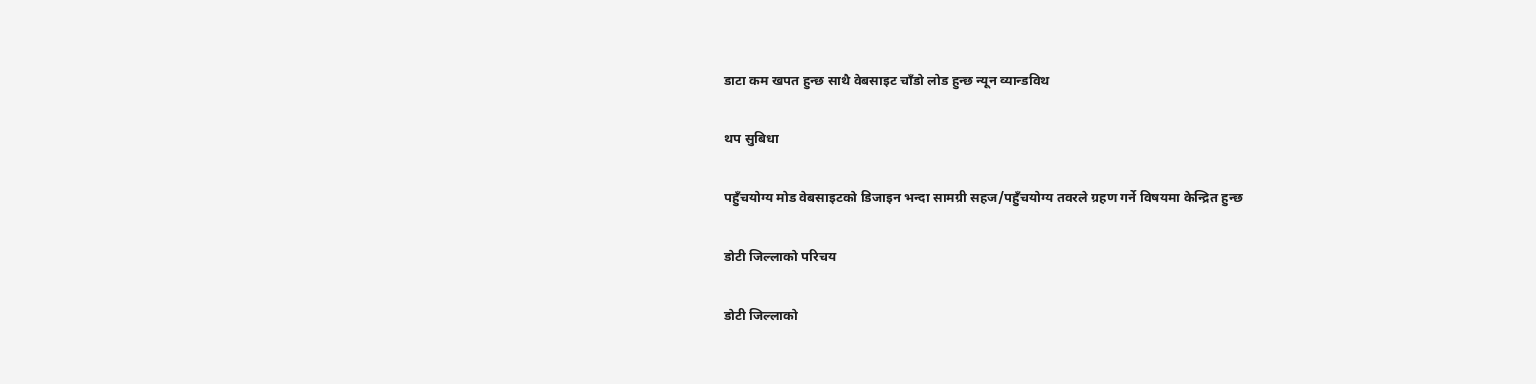डाटा कम खपत हुन्छ साथै वेबसाइट चाँडो लोड हुन्छ न्यून व्यान्डविथ

थप सुबिधा

पहुँचयोग्य मोड वेबसाइटको डिजाइन भन्दा सामग्री सहज/पहुँचयोग्य तवरले ग्रहण गर्ने विषयमा केन्द्रित हुन्छ

डोटी जिल्लाको परिचय

डोटी जिल्लाको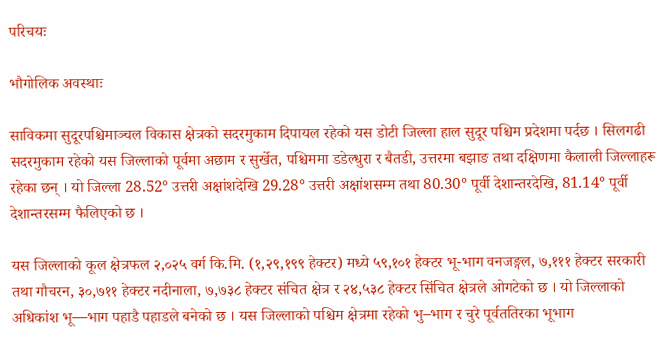परिचयः

भौगोलिक अवस्थाः

साविकमा सुदूरपश्चिमाञ्चल विकास क्षेत्रको सदरमुकाम दिपायल रहेको यस डोटी जिल्ला हाल सुदूर पश्चिम प्रदेशमा पर्दछ । सिलगढी सदरमुकाम रहेको यस जिल्लाको पूर्वमा अछाम र सुर्खेत, पश्चिममा डडेल्धुरा र बैतडी, उत्तरमा बझाङ तथा दक्षिणमा कैलाली जिल्लाहरू रहेका छन् । यो जिल्ला 28.52° उत्तरी अक्षांशदेखि 29.28° उत्तरी अक्षांशसम्म तथा 80.30° पूर्वी देशान्तरदेखि, 81.14° पूर्वी देशान्तरसम्म फैलिएको छ ।

यस जिल्लाको कूल क्षेत्रफल २,०२५ वर्ग कि.मि. (१,२९,१९९ हेक्टर) मध्ये ५९,१०१ हेक्टर भू-भाग वनजङ्गल, ७,१११ हेक्टर सरकारी तथा गौचरन, ३०,७११ हेक्टर नदीनाला, ७,७३८ हेक्टर संचित क्षेत्र र २४,५३८ हेक्टर सिंचित क्षेत्रले ओगटेको छ । यो जिल्लाको अधिकांश भू—भाग पहाडै पहाडले बनेको छ । यस जिल्लाको पश्चिम क्षेत्रमा रहेको भु–भाग र चुरे पूर्वततिरका भूभाग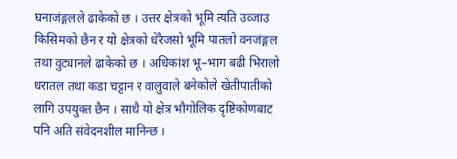घनाजंङ्गलले ढाकेको छ । उत्तर क्षेत्रको भूमि त्यति उव्जाउ किसिमको छैन र यो क्षेत्रको धेरैजसो भूमि पातलो वनजंङ्गल तथा वुट्यानले ढाकेको छ । अधिकांश भू–भाग बढी भिरालो धरातल तथा कडा चट्टान र वालुवाले बनेकोले खेतीपातीको लागि उपयुक्त छैन । साथै यो क्षेत्र भौगोलिक दृष्टिकोणबाट पनि अति संवेदनशील मानिन्छ ।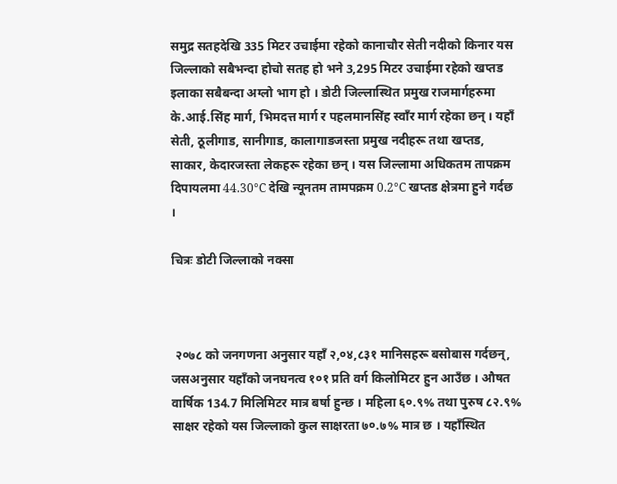समुद्र सतहदेखि 335 मिटर उचाईमा रहेको कानाचौर सेती नदीको किनार यस जिल्लाको सबैभन्दा होचो सतह हो भने 3,295 मिटर उचाईमा रहेको खप्तड इलाका सबैबन्दा अग्लो भाग हो । डोटी जिल्लास्थित प्रमुख राजमार्गहरुमा के.आई.सिंह मार्ग, भिमदत्त मार्ग र पहलमानसिंह स्वाँर मार्ग रहेका छन् । यहाँ सेती, ठूलीगाड, सानीगाड, कालागाडजस्ता प्रमुख नदीहरू तथा खप्तड, साकार, केदारजस्ता लेकहरू रहेका छन् । यस जिल्लामा अधिकतम तापक्रम दिपायलमा 44.30°C देखि न्यूनतम तामपक्रम 0.2°C खप्तड क्षेत्रमा हुने गर्दछ ।

चित्रः डोटी जिल्लाको नक्सा



 २०७८ को जनगणना अनुसार यहाँ २,०४,८३१ मानिसहरू बसोबास गर्दछन्, जसअनुसार यहाँको जनघनत्व १०१ प्रति वर्ग किलोमिटर हुन आउँछ । औषत वार्षिक 134.7 मिलिमिटर मात्र बर्षा हुन्छ । महिला ६०.९% तथा पुरुष ८२.९% साक्षर रहेको यस जिल्लाको कुल साक्षरता ७०.७% मात्र छ । यहाँस्थित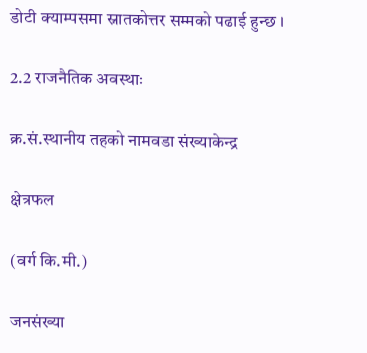डोटी क्याम्पसमा स्नातकोत्तर सम्मको पढाई हुन्छ ।

2.2 राजनैतिक अवस्थाः

क्र.सं.स्थानीय तहको नामवडा संख्याकेन्द्र

क्षेत्रफल

(वर्ग कि.मी.)

जनसंख्या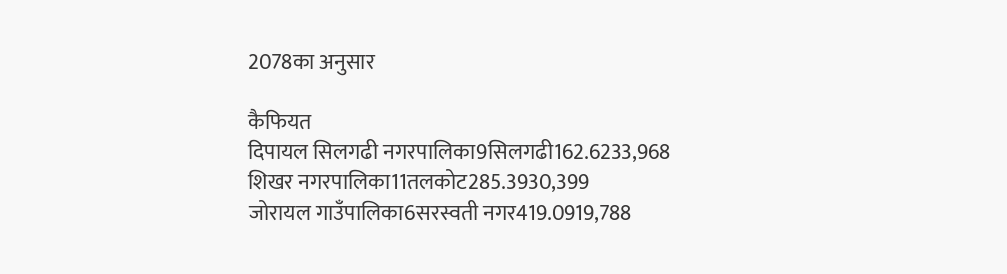2078का अनुसार

कैफियत
दिपायल सिलगढी नगरपालिका9सिलगढी162.6233,968
शिखर नगरपालिका11तलकोट285.3930,399
जोरायल गाउँपालिका6सरस्वती नगर419.0919,788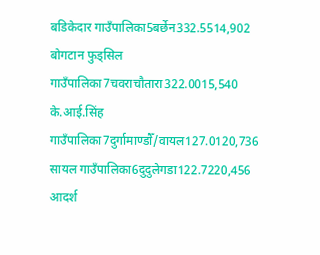बडिकेदार गाउँपालिका5बर्छेन332.5514,902
बोगटान फुड्सिल गाउँपालिका7चवराचौतारा322.0015,540
के.आई.सिंह गाउँपालिका7दुर्गामाण्डौँ/वायल127.0120,736
सायल गाउँपालिका6दुदुलेगडा122.7220,456
आदर्श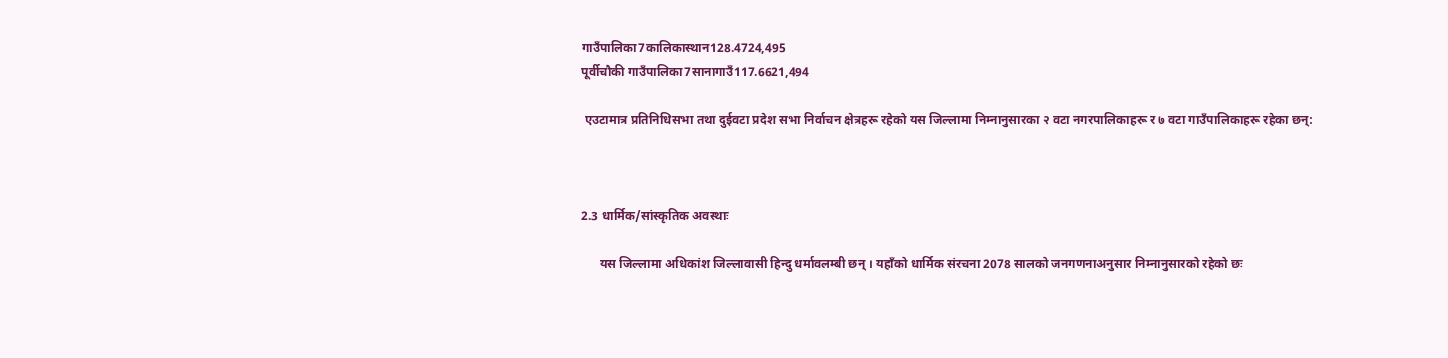गाउँपालिका7कालिकास्थान128.4724,495
पूर्वीचौकी गाउँपालिका7सानागाउँ117.6621,494

 एउटामात्र प्रतिनिधिसभा तथा दुईवटा प्रदेश सभा निर्वाचन क्षेत्रहरू रहेको यस जिल्लामा निम्नानुसारका २ वटा नगरपालिकाहरू र ७ वटा गाउँपालिकाहरू रहेका छन्:



2.3 धार्मिक/सांस्कृतिक अवस्थाः

      यस जिल्लामा अधिकांश जिल्लावासी हिन्दु धर्मावलम्बी छन् । यहाँको धार्मिक संरचना 2078 सालको जनगणनाअनुसार निम्नानुसारको रहेको छः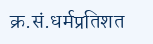क्र.सं.धर्मप्रतिशत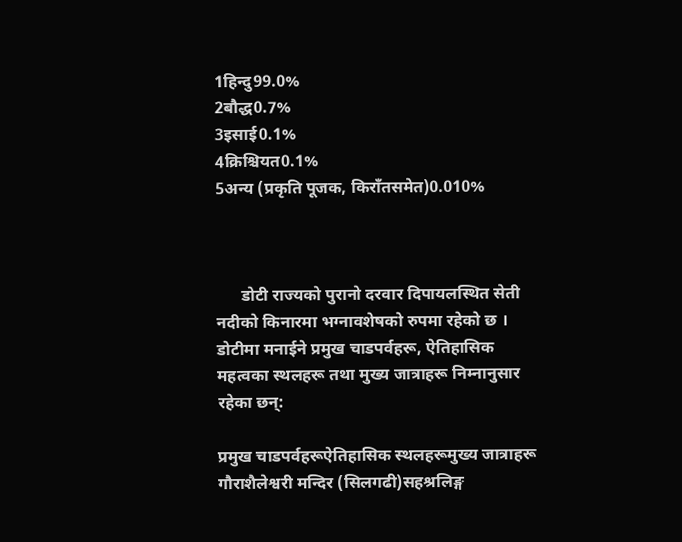1हिन्दु99.0%
2बौद्ध0.7%
3इसाई0.1%
4क्रिश्चियत0.1%
5अन्य (प्रकृति पूजक, किराँतसमेत)0.010%



      डोटी राज्यको पुरानो दरवार दिपायलस्थित सेती नदीको किनारमा भग्नावशेषको रुपमा रहेको छ । डोटीमा मनाईने प्रमुख चाडपर्वहरू, ऐतिहासिक महत्वका स्थलहरू तथा मुख्य जात्राहरू निम्नानुसार रहेका छन्:

प्रमुख चाडपर्वहरूऐतिहासिक स्थलहरूमुख्य जात्राहरू
गौराशैलेश्वरी मन्दिर (सिलगढी)सहश्रलिङ्ग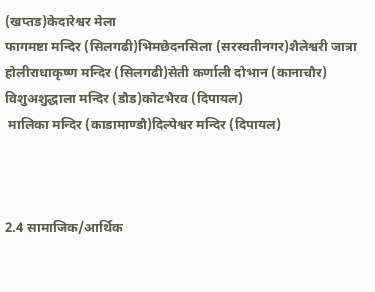(खप्तड)केदारेश्वर मेला
फागमष्टा मन्दिर (सिलगढी)भिमछेदनसिला (सरस्वतीनगर)शैलेश्वरी जात्रा
होलीराधाकृष्ण मन्दिर (सिलगढी)सेती कर्णाली दोभान (कानाचौर)
विशुअशुद्धाला मन्दिर (डौड)कोटभैरव (दिपायल)
 मालिका मन्दिर (काडामाण्डौ)दिल्पेश्वर मन्दिर (दिपायल)



2.4 सामाजिक/आर्थिक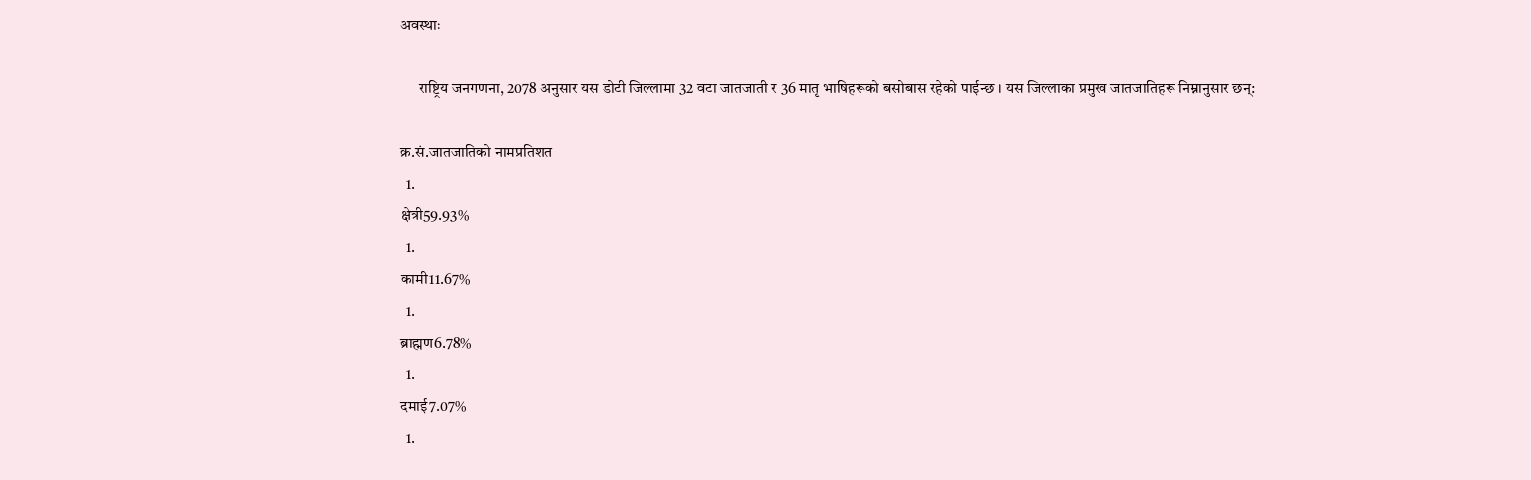अवस्थाः

      राष्ट्रिय जनगणना, 2078 अनुसार यस डोटी जिल्लामा 32 वटा जातजाती र 36 मातृ भाषिहरूको बसोबास रहेको पाईन्छ । यस जिल्लाका प्रमुख जातजातिहरू निम्नानुसार छन्:

क्र.सं.जातजातिको नामप्रतिशत
  1.
क्षेत्री59.93%
  1.
कामी11.67%
  1.
ब्राह्मण6.78%
  1.
दमाई7.07%
  1.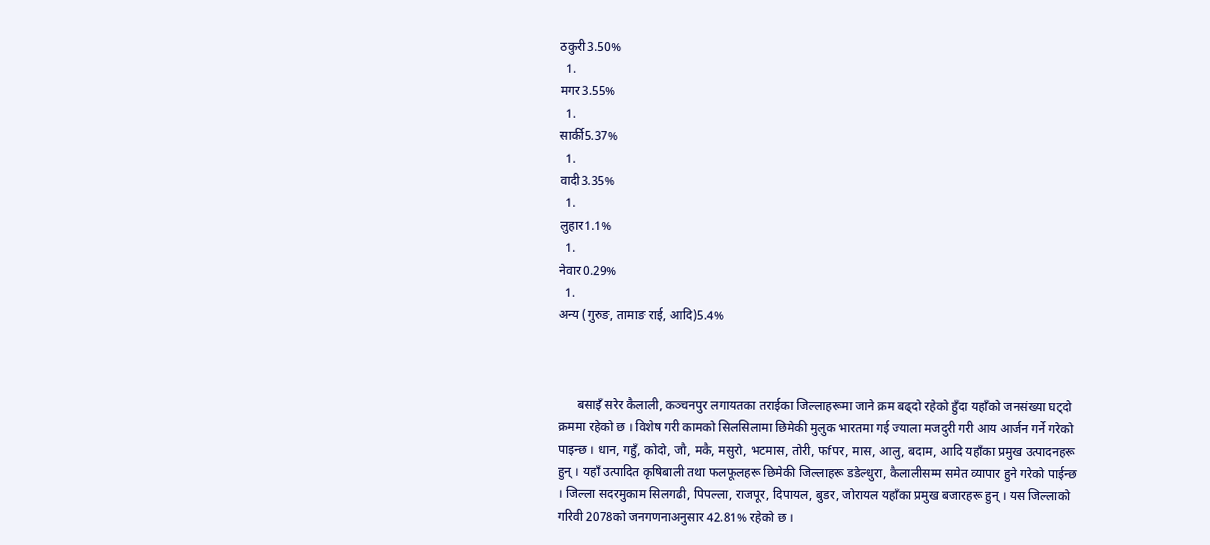ठकुरी3.50%
  1.
मगर3.55%
  1.
सार्की5.37%
  1.
वादी3.35%
  1.
लुहार1.1%
  1.
नेवार0.29%
  1.
अन्य (गुरुङ, तामाङ राई, आदि)5.4%



      बसाइँ सरेर कैलाली, कञ्चनपुर लगायतका तराईका जिल्लाहरूमा जाने क्रम बढ्दो रहेको हुँदा यहाँको जनसंख्या घट्दो क्रममा रहेको छ । विशेष गरी कामको सिलसिलामा छिमेकी मुलुक भारतमा गई ज्याला मजदुरी गरी आय आर्जन गर्ने गरेको पाइन्छ । धान, गहुँ, कोदो, जौ, मकै, मसुरो, भटमास, तोरी, फfपर, मास, आलु, बदाम, आदि यहाँका प्रमुख उत्पादनहरू हुन् । यहाँ उत्पादित कृषिबाली तथा फलफूलहरू छिमेकी जिल्लाहरू डडेल्धुरा, कैलालीसम्म समेत व्यापार हुने गरेको पाईन्छ । जिल्ला सदरमुकाम सिलगढी, पिपल्ला, राजपूर, दिपायल, बुडर, जोरायल यहाँका प्रमुख बजारहरू हुन् । यस जिल्लाको गरिवी 2078को जनगणनाअनुसार 42.81% रहेको छ ।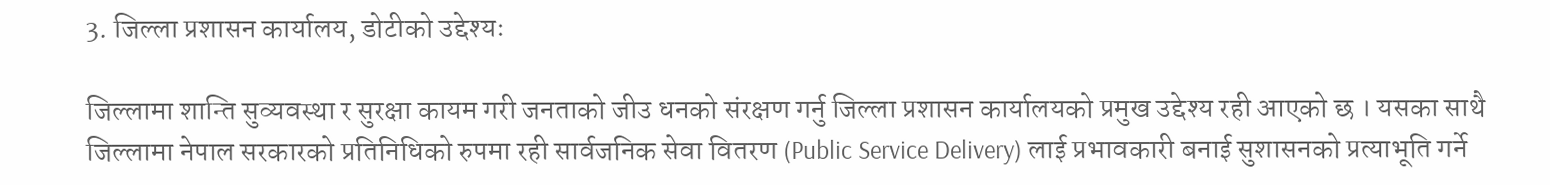3. जिल्ला प्रशासन कार्यालय, डोटीको उद्देश्यः

जिल्लामा शान्ति सुव्यवस्था र सुरक्षा कायम गरी जनताको जीउ धनको संरक्षण गर्नु जिल्ला प्रशासन कार्यालयको प्रमुख उद्देश्य रही आएको छ । यसका साथै जिल्लामा नेपाल सरकारको प्रतिनिधिको रुपमा रही सार्वजनिक सेवा वितरण (Public Service Delivery) लाई प्रभावकारी बनाई सुशासनको प्रत्याभूति गर्ने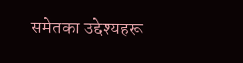समेतका उद्देश्यहरू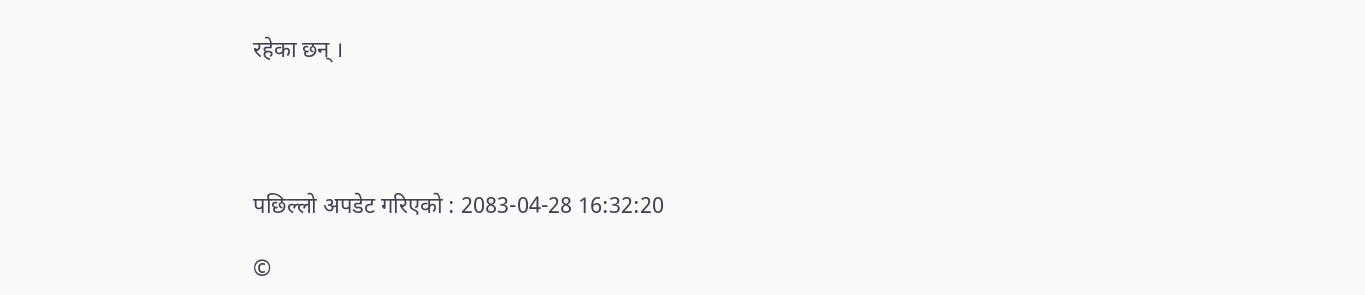रहेका छन् ।




पछिल्लो अपडेट गरिएको : 2083-04-28 16:32:20

©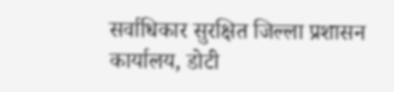सर्वाधिकार सुरक्षित जिल्ला प्रशासन कार्यालय, डोटी